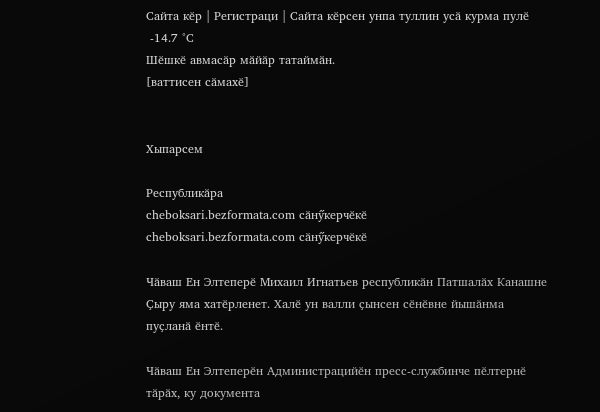Сайта кӗр | Регистраци | Сайта кӗрсен унпа туллин усӑ курма пулӗ
 -14.7 °C
Шӗшкӗ авмасӑр мӑйӑр татаймӑн.
[ваттисен сӑмахӗ]


Хыпарсем

Республикӑра
cheboksari.bezformata.com сӑнӳкерчӗкӗ
cheboksari.bezformata.com сӑнӳкерчӗкӗ

Чӑваш Ен Элтеперӗ Михаил Игнатьев республикӑн Патшалӑх Канашне Ҫыру яма хатӗрленет. Халӗ ун валли ҫынсен сӗнӗвне йышӑнма пуҫланӑ ӗнтӗ.

Чӑваш Ен Элтеперӗн Администрацийӗн пресс-службинче пӗлтернӗ тӑрӑх, ку документа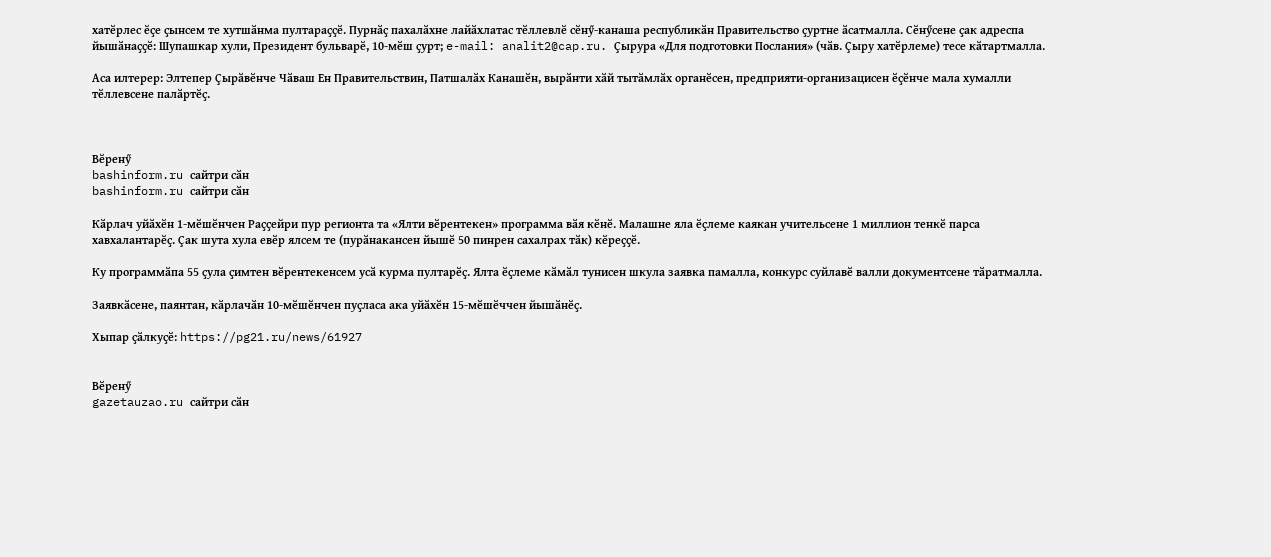хатӗрлес ӗҫе ҫынсем те хутшӑнма пултараҫҫӗ. Пурнӑҫ пахалӑхне лайӑхлатас тӗллевлӗ сӗнӳ-канаша республикӑн Правительство ҫуртне ӑсатмалла. Сӗнӳсене ҫак адреспа йышӑнаҫҫӗ: Шупашкар хули, Президент бульварӗ, 10-мӗш ҫурт; e-mail: analit2@cap.ru. Ҫырура «Для подготовки Послания» (чӑв. Ҫыру хатӗрлеме) тесе кӑтартмалла.

Аса илтерер: Элтепер Ҫырӑвӗнче Чӑваш Ен Правительствин, Патшалӑх Канашӗн, вырӑнти хӑй тытӑмлӑх органӗсен, предприяти-организацисен ӗҫӗнче мала хумалли тӗллевсене палӑртӗҫ.



Вӗренӳ
bashinform.ru сайтри сӑн
bashinform.ru сайтри сӑн

Кӑрлач уйӑхӗн 1-мӗшӗнчен Раҫҫейри пур регионта та «Ялти вӗрентекен» программа вӑя кӗнӗ. Малашне яла ӗҫлеме каякан учительсене 1 миллион тенкӗ парса хавхалантарӗҫ. Ҫак шута хула евӗр ялсем те (пурӑнакансен йышӗ 50 пинрен сахалрах тӑк) кӗреҫҫӗ.

Ку программӑпа 55 ҫула ҫимтен вӗрентекенсем усӑ курма пултарӗҫ. Ялта ӗҫлеме кӑмӑл тунисен шкула заявка памалла, конкурс суйлавӗ валли документсене тӑратмалла.

Заявкӑсене, паянтан, кӑрлачӑн 10-мӗшӗнчен пуҫласа ака уйӑхӗн 15-мӗшӗччен йышӑнӗҫ.

Хыпар ҫӑлкуҫӗ: https://pg21.ru/news/61927


Вӗренӳ
gazetauzao.ru сайтри сӑн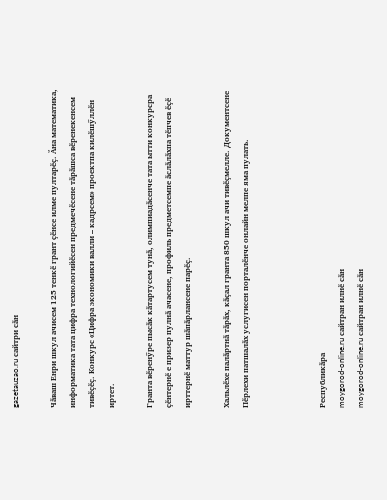gazetauzao.ru сайтри сӑн

Чӑваш Енри шкул ачисем 125 тенкӗ грант ҫӗнсе илме пултарӗҫ. Ӑна математика, информатика тата цифра технологийӗсен предмечӗсене тӑрӑшса вӗренекенсем тивӗҫӗҫ. Конкурс «Цифра экономики валли – кадрсем» проектпа килӗшӳллӗн иртет.

Гранта вӗренӳре пысӑк кӑтартусем тунӑ, олимпиадӑсенче тата ытти конкурсра ҫӗнтернӗ е призер пулнӑ ачасене, профиль предметсемпе ӑслӑлӑхпа тӗпчев ӗҫӗ ирттернӗ маттур шӑпӑрлансене парӗҫ.

Хальлӗхе палӑртнӑ тӑрӑх, кӑҫал гранта 850 шкул ачи тивӗҫмелле. Документсене Пӗрлехи патшалӑх услугисен порталӗнче онлайн мелпе яма пулать.



Республикӑра
moygorod-online.ru сайтран илнӗ сӑн
moygorod-online.ru сайтран илнӗ сӑн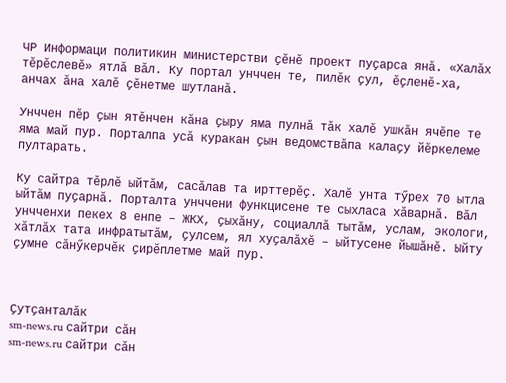ЧР Информаци политикин министерстви ҫӗнӗ проект пуҫарса янӑ. «Халӑх тӗрӗслевӗ» ятлӑ вӑл. Ку портал унччен те, пилӗк ҫул, ӗҫленӗ-ха, анчах ӑна халӗ ҫӗнетме шутланӑ.

Унччен пӗр ҫын ятӗнчен кӑна ҫыру яма пулнӑ тӑк халӗ ушкӑн ячӗпе те яма май пур. Порталпа усӑ куракан ҫын ведомствӑпа калаҫу йӗркелеме пултарать.

Ку сайтра тӗрлӗ ыйтӑм, сасӑлав та ирттерӗҫ. Халӗ унта тӳрех 70 ытла ыйтӑм пуҫарнӑ. Порталта унччени функцисене те сыхласа хӑварнӑ. Вӑл унчченхи пекех 8 енпе – ЖКХ, ҫыхӑну, социаллӑ тытӑм, услам, экологи, хӑтлӑх тата инфратытӑм, ҫулсем, ял хуҫалӑхӗ – ыйтусене йышӑнӗ. Ыйту ҫумне сӑнӳкерчӗк ҫирӗплетме май пур.



Ҫутҫанталӑк
sm-news.ru сайтри сӑн
sm-news.ru сайтри сӑн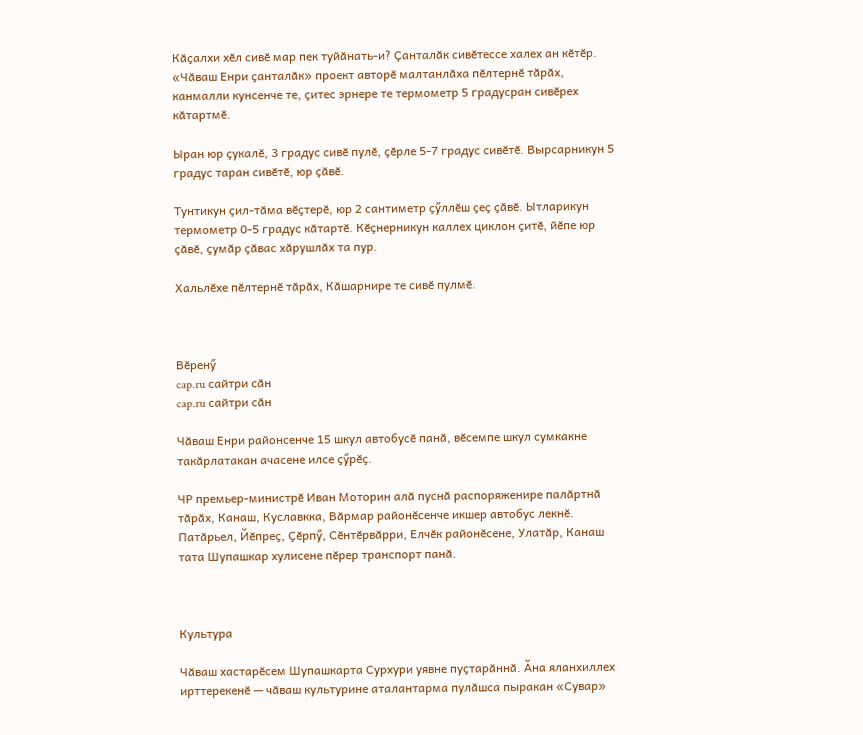Кӑҫалхи хӗл сивӗ мар пек туйӑнать-и? Ҫанталӑк сивӗтессе халех ан кӗтӗр. «Чӑваш Енри ҫанталӑк» проект авторӗ малтанлӑха пӗлтернӗ тӑрӑх, канмалли кунсенче те, ҫитес эрнере те термометр 5 градусран сивӗрех кӑтартмӗ.

Ыран юр ҫукалӗ, 3 градус сивӗ пулӗ, ҫӗрле 5-7 градус сивӗтӗ. Вырсарникун 5 градус таран сивӗтӗ, юр ҫӑвӗ.

Тунтикун ҫил-тӑма вӗҫтерӗ, юр 2 сантиметр ҫӳллӗш ҫеҫ ҫӑвӗ. Ытларикун термометр 0-5 градус кӑтартӗ. Кӗҫнерникун каллех циклон ҫитӗ, йӗпе юр ҫӑвӗ, ҫумӑр ҫӑвас хӑрушлӑх та пур.

Хальлӗхе пӗлтернӗ тӑрӑх, Кӑшарнире те сивӗ пулмӗ.



Вӗренӳ
cap.ru сайтри сӑн
cap.ru сайтри сӑн

Чӑваш Енри районсенче 15 шкул автобусӗ панӑ, вӗсемпе шкул сумкакне такӑрлатакан ачасене илсе ҫӳрӗҫ.

ЧР премьер-министрӗ Иван Моторин алӑ пуснӑ распоряженире палӑртнӑ тӑрӑх, Канаш, Куславкка, Вӑрмар районӗсенче икшер автобус лекнӗ. Патӑрьел, Йӗпреҫ, Ҫӗрпӳ, Сӗнтӗрвӑрри, Елчӗк районӗсене, Улатӑр, Канаш тата Шупашкар хулисене пӗрер транспорт панӑ.



Культура

Чӑваш хастарӗсем Шупашкарта Сурхури уявне пуҫтарӑннӑ. Ӑна яланхиллех ирттерекенӗ — чӑваш культурине аталантарма пулӑшса пыракан «Сувар»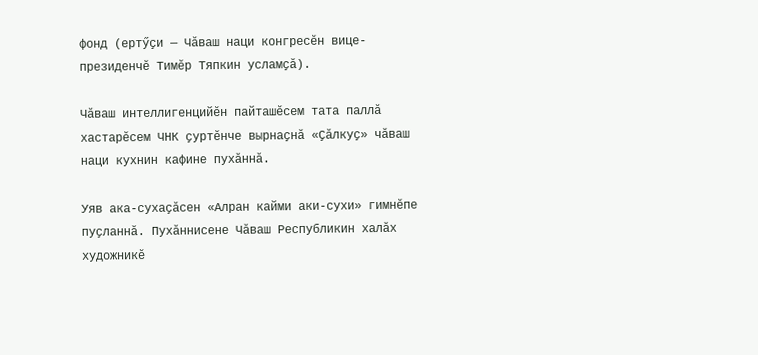фонд (ертӳҫи — Чӑваш наци конгресӗн вице-президенчӗ Тимӗр Тяпкин усламҫӑ).

Чӑваш интеллигенцийӗн пайташӗсем тата паллӑ хастарӗсем ЧНК ҫуртӗнче вырнаҫнӑ «Ҫӑлкуҫ» чӑваш наци кухнин кафине пухӑннӑ.

Уяв ака-сухаҫӑсен «Алран кайми аки-сухи» гимнӗпе пуҫланнӑ. Пухӑннисене Чӑваш Республикин халӑх художникӗ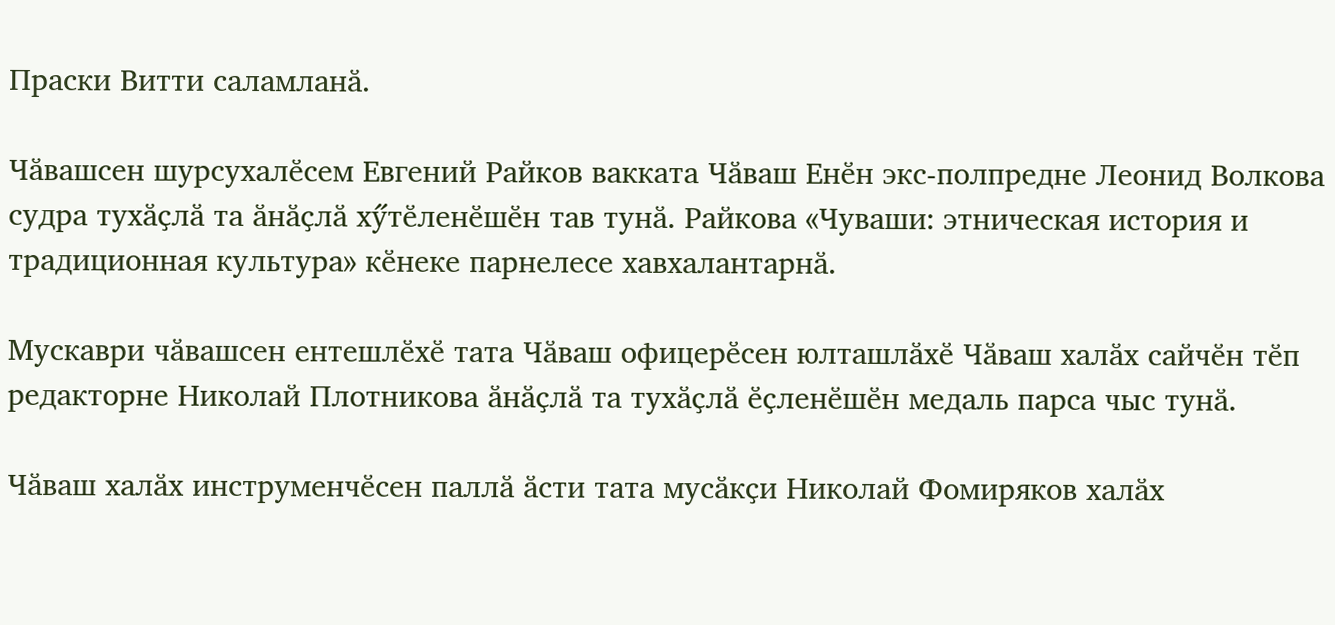Праски Витти саламланӑ.

Чӑвашсен шурсухалӗсем Евгений Райков вакката Чӑваш Енӗн экс-полпредне Леонид Волкова судра тухӑҫлӑ та ӑнӑҫлӑ хӳтӗленӗшӗн тав тунӑ. Райкова «Чуваши: этническая история и традиционная культура» кӗнеке парнелесе хавхалантарнӑ.

Мускаври чӑвашсен ентешлӗхӗ тата Чӑваш офицерӗсен юлташлӑхӗ Чӑваш халӑх сайчӗн тӗп редакторне Николай Плотникова ӑнӑҫлӑ та тухӑҫлӑ ӗҫленӗшӗн медаль парса чыс тунӑ.

Чӑваш халӑх инструменчӗсен паллӑ ӑсти тата мусӑкҫи Николай Фомиряков халӑх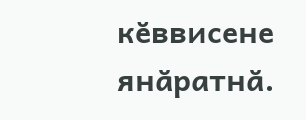кӗввисене янӑратнӑ.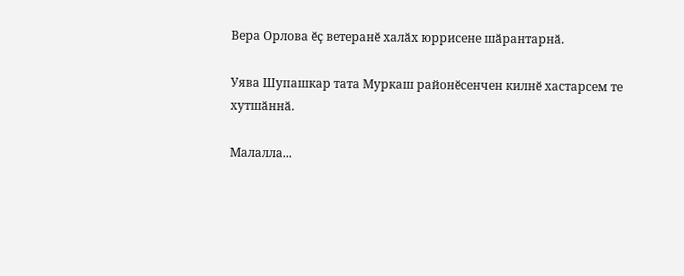Вера Орлова ӗҫ ветеранӗ халӑх юррисене шӑрантарнӑ.

Уява Шупашкар тата Муркаш районӗсенчен килнӗ хастарсем те хутшӑннӑ.

Малалла...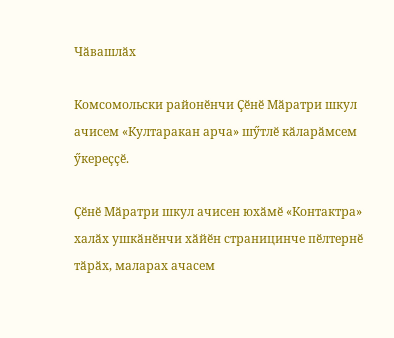Чӑвашлӑх

Комсомольски районӗнчи Ҫӗнӗ Мӑратри шкул ачисем «Култаракан арча» шӳтлӗ кӑларӑмсем ӳкереҫҫӗ.

Ҫӗнӗ Мӑратри шкул ачисен юхӑмӗ «Контактра» халӑх ушкӑнӗнчи хӑйӗн страницинче пӗлтернӗ тӑрӑх, маларах ачасем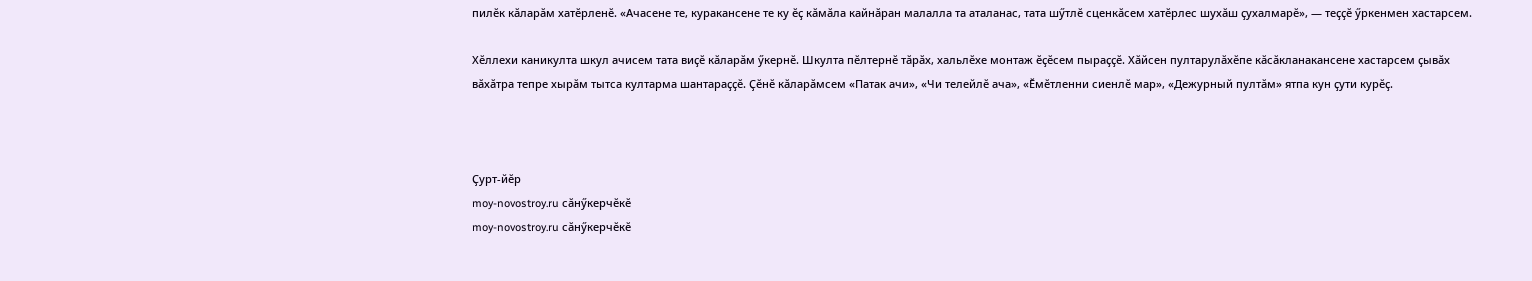пилӗк кӑларӑм хатӗрленӗ. «Ачасене те, куракансене те ку ӗҫ кӑмӑла кайнӑран малалла та аталанас, тата шӳтлӗ сценкӑсем хатӗрлес шухӑш ҫухалмарӗ», — теҫҫӗ ӳркенмен хастарсем.

Хӗллехи каникулта шкул ачисем тата виҫӗ кӑларӑм ӳкернӗ. Шкулта пӗлтернӗ тӑрӑх, хальлӗхе монтаж ӗҫӗсем пыраҫҫӗ. Хӑйсен пултарулӑхӗпе кӑсӑкланакансене хастарсем ҫывӑх вӑхӑтра тепре хырӑм тытса култарма шантараҫҫӗ. Ҫӗнӗ кӑларӑмсем «Патак ачи», «Чи телейлӗ ача», «Ӗмӗтленни сиенлӗ мар», «Дежурный пултӑм» ятпа кун ҫути курӗҫ.



Ҫурт-йӗр
moy-novostroy.ru сӑнӳкерчӗкӗ
moy-novostroy.ru сӑнӳкерчӗкӗ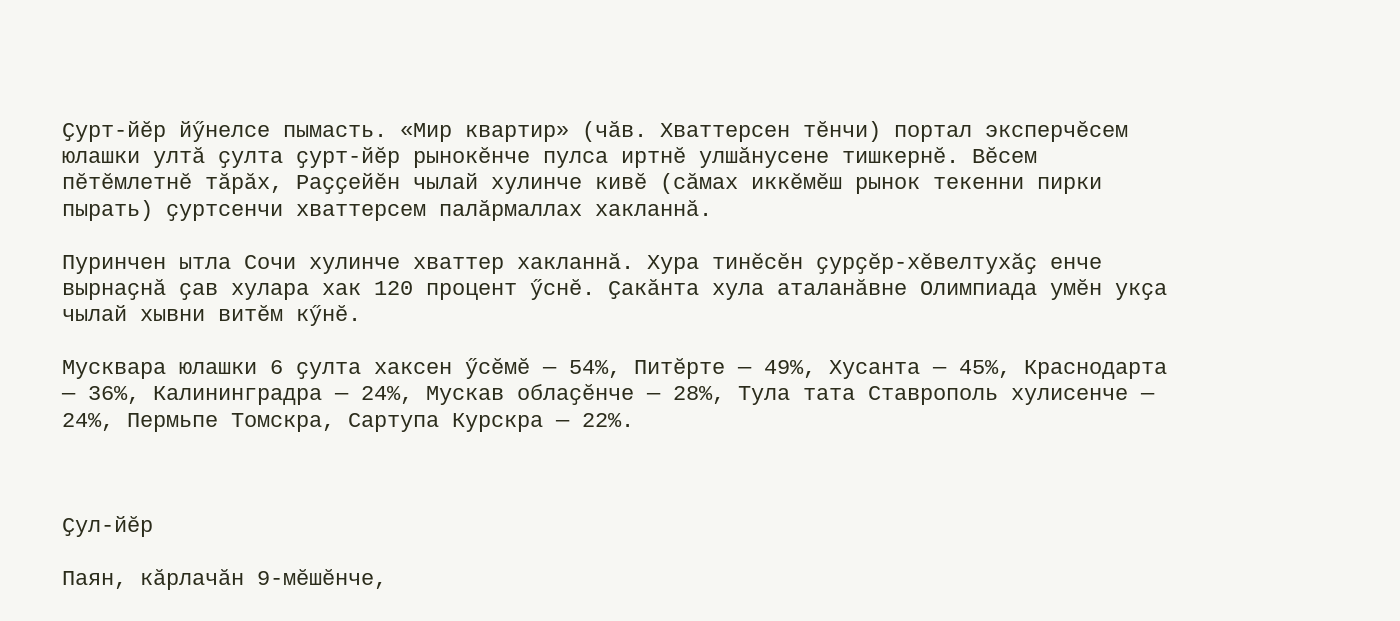Ҫурт-йӗр йӳнелсе пымасть. «Мир квартир» (чӑв. Хваттерсен тӗнчи) портал эксперчӗсем юлашки ултӑ ҫулта ҫурт-йӗр рынокӗнче пулса иртнӗ улшӑнусене тишкернӗ. Вӗсем пӗтӗмлетнӗ тӑрӑх, Раҫҫейӗн чылай хулинче кивӗ (сӑмах иккӗмӗш рынок текенни пирки пырать) ҫуртсенчи хваттерсем палӑрмаллах хакланнӑ.

Пуринчен ытла Сочи хулинче хваттер хакланнӑ. Хура тинӗсӗн ҫурҫӗр-хӗвелтухӑҫ енче вырнаҫнӑ ҫав хулара хак 120 процент ӳснӗ. Ҫакӑнта хула аталанӑвне Олимпиада умӗн укҫа чылай хывни витӗм кӳнӗ.

Мусквара юлашки 6 ҫулта хаксен ӳсӗмӗ — 54%, Питӗрте — 49%, Хусанта — 45%, Краснодарта — 36%, Калининградра — 24%, Мускав облаҫӗнче — 28%, Тула тата Ставрополь хулисенче — 24%, Пермьпе Томскра, Сартупа Курскра — 22%.



Ҫул-йӗр

Паян, кӑрлачӑн 9-мӗшӗнче,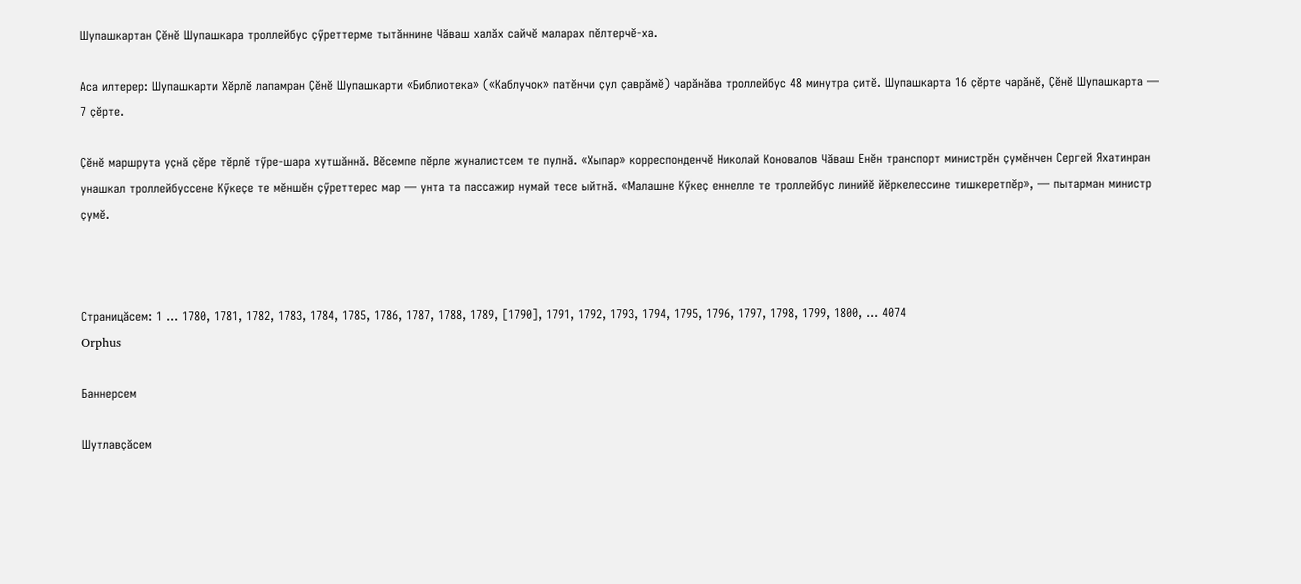Шупашкартан Ҫӗнӗ Шупашкара троллейбус ҫӳреттерме тытӑннине Чӑваш халӑх сайчӗ маларах пӗлтерчӗ-ха.

Аса илтерер: Шупашкарти Хӗрлӗ лапамран Ҫӗнӗ Шупашкарти «Библиотека» («Каблучок» патӗнчи ҫул ҫаврӑмӗ) чарӑнӑва троллейбус 48 минутра ҫитӗ. Шупашкарта 16 ҫӗрте чарӑнӗ, Ҫӗнӗ Шупашкарта — 7 ҫӗрте.

Ҫӗнӗ маршрута уҫнӑ ҫӗре тӗрлӗ тӳре-шара хутшӑннӑ. Вӗсемпе пӗрле жуналистсем те пулнӑ. «Хыпар» корреспонденчӗ Николай Коновалов Чӑваш Енӗн транспорт министрӗн ҫумӗнчен Сергей Яхатинран унашкал троллейбуссене Кӳкеҫе те мӗншӗн ҫӳреттерес мар — унта та пассажир нумай тесе ыйтнӑ. «Малашне Кӳкеҫ еннелле те троллейбус линийӗ йӗркелессине тишкеретпӗр», — пытарман министр ҫумӗ.



Страницӑсем: 1 ... 1780, 1781, 1782, 1783, 1784, 1785, 1786, 1787, 1788, 1789, [1790], 1791, 1792, 1793, 1794, 1795, 1796, 1797, 1798, 1799, 1800, ... 4074
Orphus

Баннерсем

Шутлавҫӑсем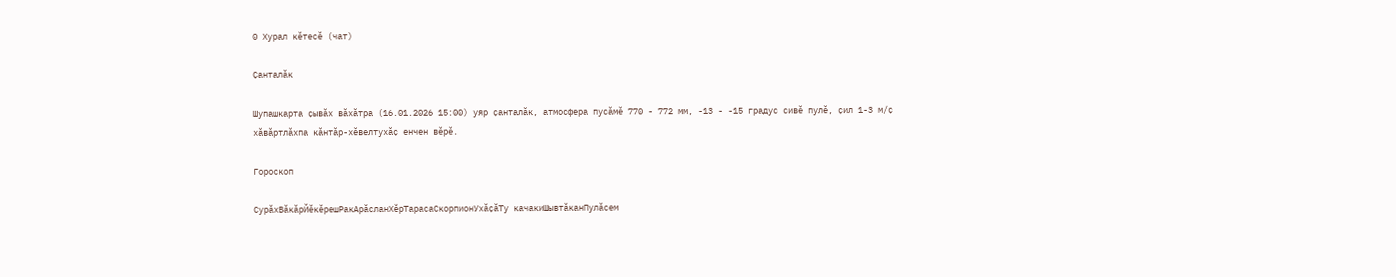0 Хурал кӗтесӗ (чат)

Ҫанталӑк

Шупашкарта ҫывӑх вӑхӑтра (16.01.2026 15:00) уяр ҫанталӑк, атмосфера пусӑмӗ 770 - 772 мм, -13 - -15 градус сивӗ пулӗ, ҫил 1-3 м/ҫ хӑвӑртлӑхпа кӑнтӑр-хӗвелтухӑҫ енчен вӗрӗ.

Гороскоп

СурӑхВӑкӑрЙӗкӗрешРакАрӑсланХӗрТарасаСкорпионУхӑҫӑТу качакиШывтӑканПулӑсем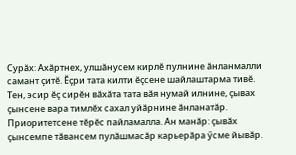Сурӑх: Ахӑртнех, улшӑнусем кирлӗ пулнине ӑнланмалли самант ҫитӗ. Ӗҫри тата килти ӗҫсене шайлаштарма тивӗ. Тен, эсир ӗҫ сирӗн вӑхӑта тата вӑя нумай илнине, ҫывах ҫынсене вара тимлӗх сахал уйӑрнине ӑнланатӑр. Приоритетсене тӗрӗс пайламалла. Ан манӑр: ҫывӑх ҫынсемпе тӑвансем пулӑшмасӑр карьерӑра ӳсме йывӑр.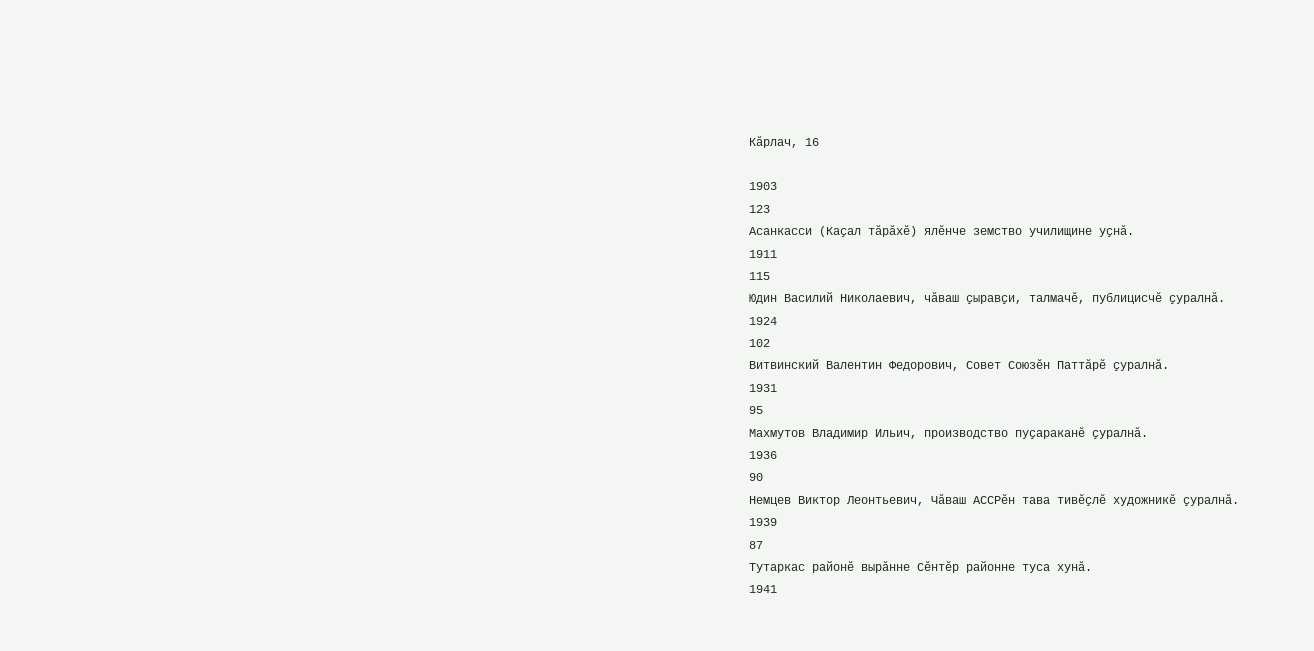Кӑрлач, 16

1903
123
Асанкасси (Каҫал тӑрӑхӗ) ялӗнче земство училищине уҫнӑ.
1911
115
Юдин Василий Николаевич, чӑваш ҫыравҫи, талмачӗ, публицисчӗ ҫуралнӑ.
1924
102
Витвинский Валентин Федорович, Совет Союзӗн Паттӑрӗ ҫуралнӑ.
1931
95
Махмутов Владимир Ильич, производство пуҫараканӗ ҫуралнӑ.
1936
90
Немцев Виктор Леонтьевич, Чӑваш АССРӗн тава тивӗҫлӗ художникӗ ҫуралнӑ.
1939
87
Тутаркас районӗ вырӑнне Сӗнтӗр районне туса хунӑ.
1941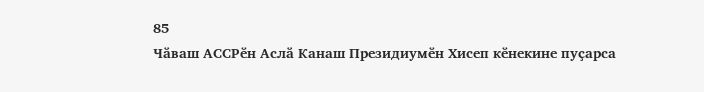85
Чӑваш АССРӗн Аслӑ Канаш Президиумӗн Хисеп кӗнекине пуҫарса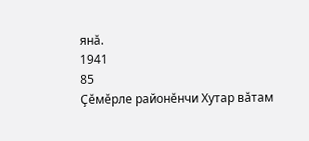янӑ.
1941
85
Ҫӗмӗрле районӗнчи Хутар вӑтам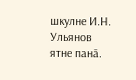шкулне И.Н. Ульянов ятне панӑ.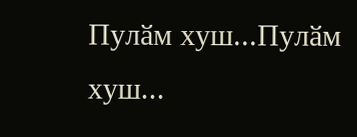Пулӑм хуш...Пулӑм хуш...